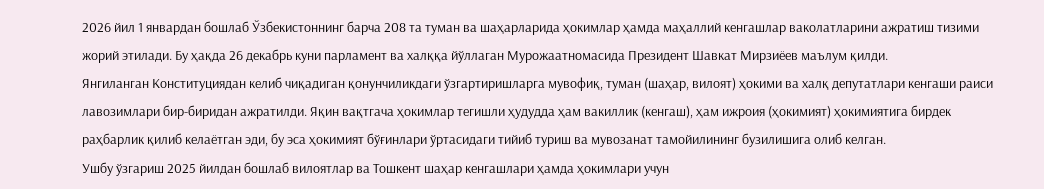2026 йил 1 январдан бошлаб Ўзбекистоннинг барча 208 та туман ва шаҳарларида ҳокимлар ҳамда маҳаллий кенгашлар ваколатларини ажратиш тизими жорий этилади. Бу ҳақда 26 декабрь куни парламент ва халққа йўллаган Мурожаатномасида Президент Шавкат Мирзиёев маълум қилди.
Янгиланган Конституциядан келиб чиқадиган қонунчиликдаги ўзгартиришларга мувофиқ, туман (шаҳар, вилоят) ҳокими ва халқ депутатлари кенгаши раиси лавозимлари бир-биридан ажратилди. Яқин вақтгача ҳокимлар тегишли ҳудудда ҳам вакиллик (кенгаш), ҳам ижроия (ҳокимият) ҳокимиятига бирдек раҳбарлик қилиб келаётган эди, бу эса ҳокимият бўғинлари ўртасидаги тийиб туриш ва мувозанат тамойилининг бузилишига олиб келган.
Ушбу ўзгариш 2025 йилдан бошлаб вилоятлар ва Тошкент шаҳар кенгашлари ҳамда ҳокимлари учун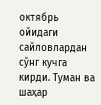октябрь ойидаги сайловлардан сўнг кучга кирди. Туман ва шаҳар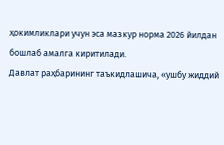ҳокимликлари учун эса мазкур норма 2026 йилдан бошлаб амалга киритилади.
Давлат раҳбарининг таъкидлашича, «ушбу жиддий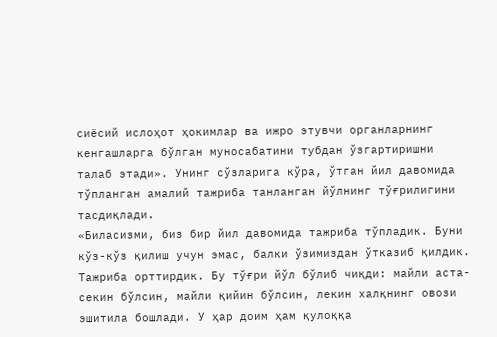сиёсий ислоҳот ҳокимлар ва ижро этувчи органларнинг кенгашларга бўлган муносабатини тубдан ўзгартиришни талаб этади». Унинг сўзларига кўра, ўтган йил давомида тўпланган амалий тажриба танланган йўлнинг тўғрилигини тасдиқлади.
«Биласизми, биз бир йил давомида тажриба тўпладик. Буни кўз-кўз қилиш учун эмас, балки ўзимиздан ўтказиб қилдик. Тажриба орттирдик. Бу тўғри йўл бўлиб чиқди: майли аста-секин бўлсин, майли қийин бўлсин, лекин халқнинг овози эшитила бошлади. У ҳар доим ҳам қулоққа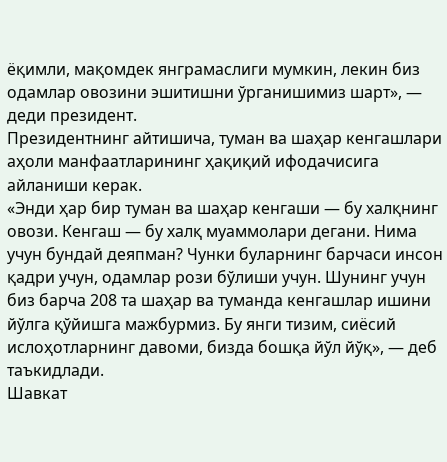ёқимли, мақомдек янграмаслиги мумкин, лекин биз одамлар овозини эшитишни ўрганишимиз шарт», — деди президент.
Президентнинг айтишича, туман ва шаҳар кенгашлари аҳоли манфаатларининг ҳақиқий ифодачисига айланиши керак.
«Энди ҳар бир туман ва шаҳар кенгаши — бу халқнинг овози. Кенгаш — бу халқ муаммолари дегани. Нима учун бундай деяпман? Чунки буларнинг барчаси инсон қадри учун, одамлар рози бўлиши учун. Шунинг учун биз барча 208 та шаҳар ва туманда кенгашлар ишини йўлга қўйишга мажбурмиз. Бу янги тизим, сиёсий ислоҳотларнинг давоми, бизда бошқа йўл йўқ», — деб таъкидлади.
Шавкат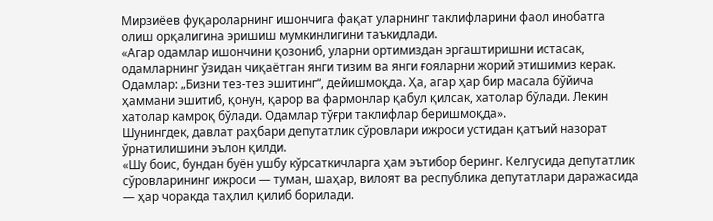Мирзиёев фуқароларнинг ишончига фақат уларнинг таклифларини фаол инобатга олиш орқалигина эришиш мумкинлигини таъкидлади.
«Агар одамлар ишончини қозониб, уларни ортимиздан эргаштиришни истасак, одамларнинг ўзидан чиқаётган янги тизим ва янги ғояларни жорий этишимиз керак. Одамлар: „Бизни тез-тез эшитинг“, дейишмоқда. Ҳа, агар ҳар бир масала бўйича ҳаммани эшитиб, қонун, қарор ва фармонлар қабул қилсак, хатолар бўлади. Лекин хатолар камроқ бўлади. Одамлар тўғри таклифлар беришмоқда».
Шунингдек, давлат раҳбари депутатлик сўровлари ижроси устидан қатъий назорат ўрнатилишини эълон қилди.
«Шу боис, бундан буён ушбу кўрсаткичларга ҳам эътибор беринг. Келгусида депутатлик сўровларининг ижроси — туман, шаҳар, вилоят ва республика депутатлари даражасида — ҳар чоракда таҳлил қилиб борилади.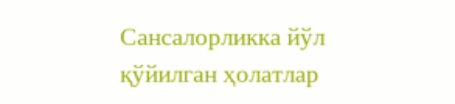Сансалорликка йўл қўйилган ҳолатлар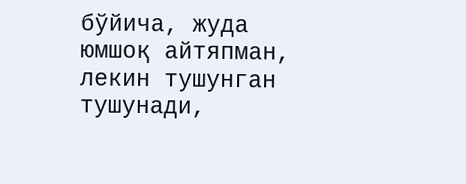бўйича, жуда юмшоқ айтяпман, лекин тушунган тушунади,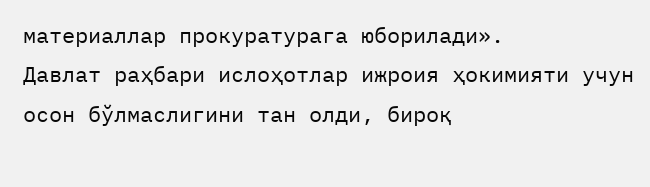материаллар прокуратурага юборилади».
Давлат раҳбари ислоҳотлар ижроия ҳокимияти учун осон бўлмаслигини тан олди, бироқ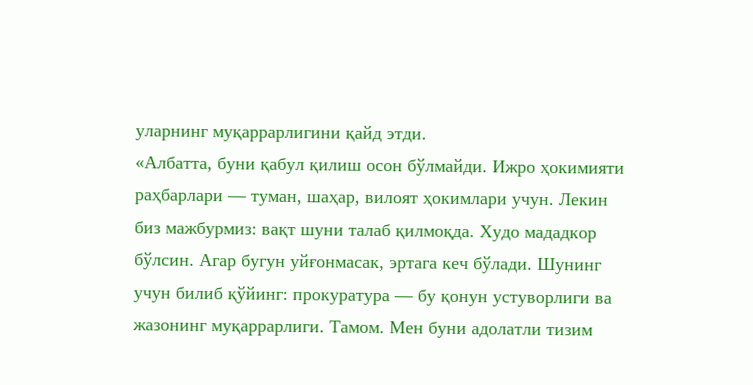уларнинг муқаррарлигини қайд этди.
«Албатта, буни қабул қилиш осон бўлмайди. Ижро ҳокимияти раҳбарлари — туман, шаҳар, вилоят ҳокимлари учун. Лекин биз мажбурмиз: вақт шуни талаб қилмоқда. Худо мададкор бўлсин. Агар бугун уйғонмасак, эртага кеч бўлади. Шунинг учун билиб қўйинг: прокуратура — бу қонун устуворлиги ва жазонинг муқаррарлиги. Тамом. Мен буни адолатли тизим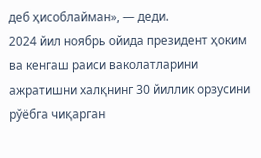деб ҳисоблайман», — деди.
2024 йил ноябрь ойида президент ҳоким ва кенгаш раиси ваколатларини ажратишни халқнинг 30 йиллик орзусини рўёбга чиқарган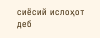сиёсий ислоҳот деб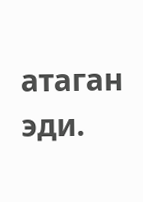атаган эди.